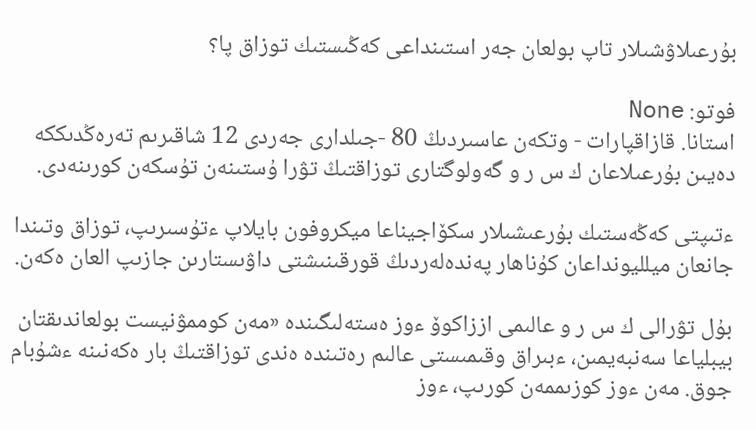بۇرعىلاۋشىلار تاپ بولعان جەر استىنداعى كەڭىستىك توزاق پا؟

فوتو: None
استانا. قازاقپارات - وتكەن عاسىردىڭ 80 -جىلدارى جەردى 12 شاقىرىم تەرەڭدىككە دەيىن بۇرعىلاعان ك س ر و گەولوگتارى توزاقتىڭ تۋرا ۇستىنەن تۇسكەن كورىنەدى.

ءتىپتى كەڭەستىك بۇرعىشىلار سكۆاجيناعا ميكروفون بايلاپ ءتۇسىرىپ، توزاق وتىندا جانعان ميلليونداعان كۇناھار پەندەلەردىڭ قورقىنىشتى داۋىستارىن جازىپ العان ەكەن.

بۇل تۋرالى ك س ر و عالىمى اززاكوۆ ءوز ەستەلىگىندە «مەن كوممۋنيست بولعاندىقتان بيبلياعا سەنبەيمىن، ءبىراق وقىمىستى عالىم رەتىندە ەندى توزاقتىڭ بار ەكەنىنە ءشۇبام جوق. مەن ءوز كوزىممەن كورىپ، ءوز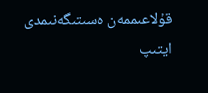قۇلاعىممەن ەسىتىگەنىمدى ايتىپ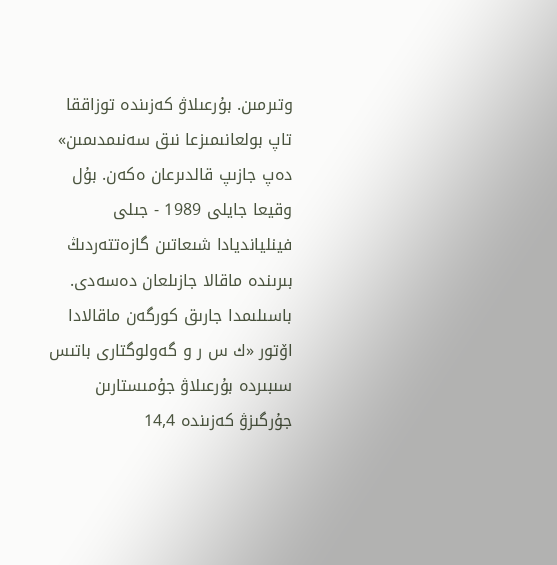وتىرمىن. بۇرعىلاۋ كەزىندە توزاققا تاپ بولعانىمىزعا نىق سەنىمدىمىن» دەپ جازىپ قالدىرعان ەكەن. بۇل وقيعا جايلى 1989 - جىلى فينليانديادا شىعاتىن گازەتتەردىڭ بىرىندە ماقالا جازىلعان دەسەدى. باسىلىمدا جارىق كورگەن ماقالادا اۆتور «ك س ر و گەولوگتارى باتىس سىبىردە بۇرعىلاۋ جۇمىستارىن جۇرگىزۋ كەزىندە 14,4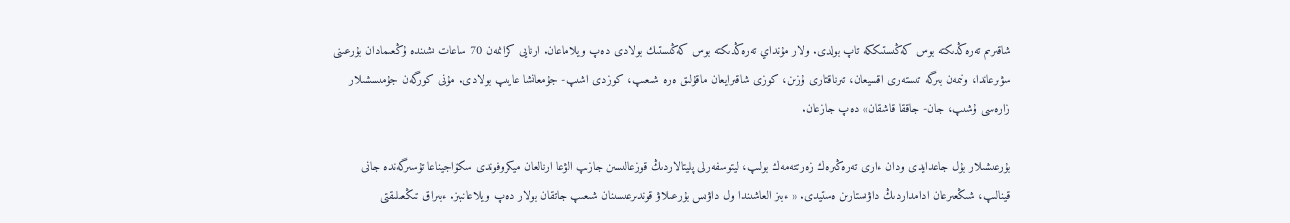شاقىرىم تەرەڭدىكتە بوس كەڭىستىككە تاپ بولدى. ولار مۇنداي تەرەڭدىكتە بوس كەڭىستىك بولادى دەپ ويلاماعان. ارنايى كرانمەن 70 ساعات ىشىندە ۇڭعىمادان بۇرعىنى سۋىرعاندا، ونىمەن بىرگە تىستەرى اقسيعان، تىرناقتارى ۇزىن، كوزى شاقىرايعان ماقۇلىق ەرە شىعىپ، كوزدى اشىپ- جۇمعانشا عايىپ بولادى. مۇنى كورگەن جۇمىسشىلار زارەسى ۇشىپ، جان- جاققا قاشقان» دەپ جازعان.

بۇرعىشىلار بۇل جاعدايدى ودان ءارى تەرەڭىرەك زەرتتەمەك بولىپ، ليتوسفەرلى پليتالاردىڭ قوزعالىسىن جازىپ الۋعا ارنالعان ميكروفوندى سكۆاجيناعا تۇسىرگەندە جانى قينالىپ، شىڭعىرعان ادامداردىڭ داۋىستارىن ەستيدى. « ءبىز العاشىندا ول داۋىس بۇرعىلاۋ قوندىرعىسىنان شىعىپ جاتقان بولار دەپ ويلاعانبىز. ءبىراق تىڭعىلىقتى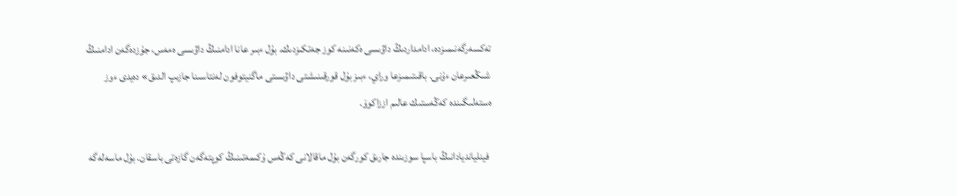تەكسەرگەنىمىزدە، ادامداردىڭ داۋىسى ەكەنىنە كوز جەتكىزدىك. بۇل ءبىر عانا ادامنىڭ داۋىسى ەمەس، جۇزدەگەن ادامنىڭ شىڭعىرعان ءۇنى. باقىتىمىزعا وراي، ءبىز بۇل قورقىنىشتى داۋىستى ماگنيتوفون لەنتاسىنا جازىپ الدىق» دەيدى ءوز ەستەلىگىندە كەڭەستىك عالىم اززاكوۆ.

 فينليانديادانىڭ باسپا سوزىندە جارىق كورگەن بۇل ماقالانى كەڭەس ۇكىمەتىنىڭ كوپتەگەن گازەتى باسقان. بۇل ماسەلەگە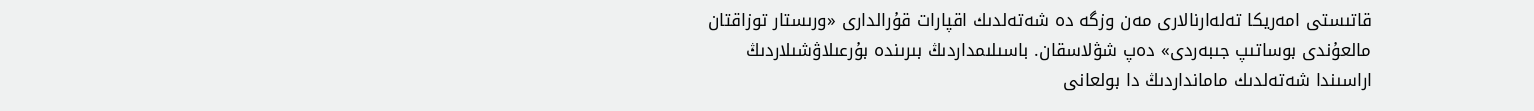قاتىستى امەريكا تەلەارنالارى مەن وزگە دە شەتەلدىك اقپارات قۇرالدارى «ورىستار توزاقتان مالعۇندى بوساتىپ جىبەردى» دەپ شۋلاسقان. باسىلىمداردىڭ بىرىندە بۇرعىلاۋشىلاردىڭ اراسىندا شەتەلدىك مامانداردىڭ دا بولعانى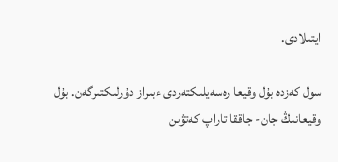ايتىلادى.

سول كەزدە بۇل وقيعا رەسەيلىكتەردى ءبىراز دۇرلىكتىرگەن. بۇل وقيعانىڭ جان- جاققا تاراپ كەتۋىن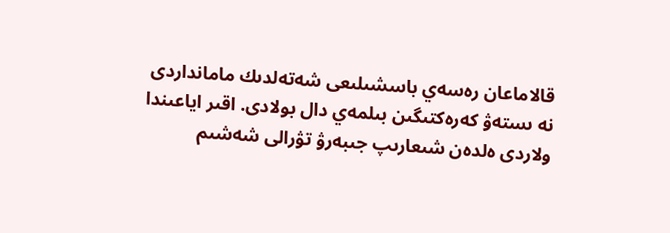قالاماعان رەسەي باسشىلىعى شەتەلدىك مامانداردى نە ىستەۋ كەرەكتىگىن بىلمەي دال بولادى. اقىر اياعىندا ولاردى ەلدەن شىعارىپ جىبەرۋ تۋرالى شەشىم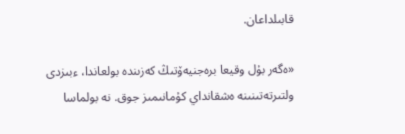قابىلداعان.

«ەگەر بۇل وقيعا برەجنيەۆتىڭ كەزىندە بولعاندا، ءبىزدى ولتىرتەتىنىنە ەشقانداي كۇمانىمىز جوق. نە بولماسا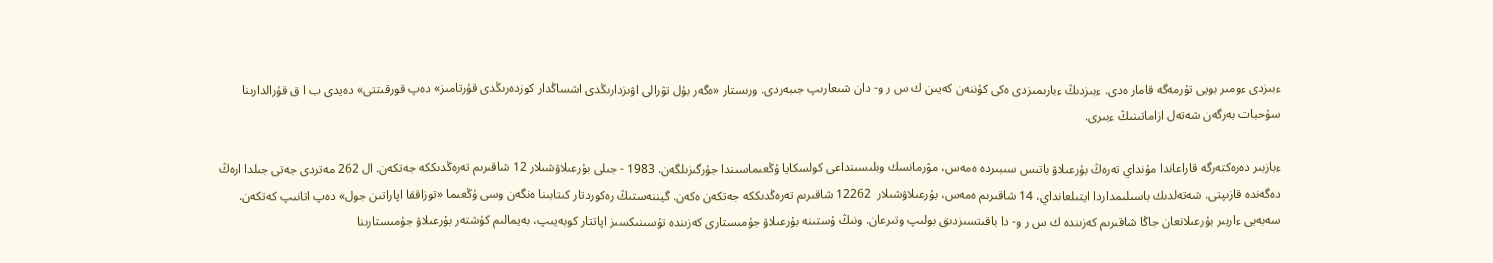ءبىزدى ءومىر بويى تۇرمەگە قامار ەدى. ءبىزدىڭ ءبارىمىزدى ەكى كۇننەن كەيىن ك س ر و- دان شىعارىپ جىبەردى. ورىستار «ەگەر بۇل تۋرالى اۋىزدارىڭدى اشساڭدار كوزدەرىڭدى قۇرتامىز» دەپ قورقىتتى» دەيدى ب ا ق قۇرالدارىنا سۇحبات بەرگەن شەتەل ازاماتىنىڭ ءبىرى.

ءبازبىر دەرەكتەرگە قاراعاندا مۇنداي تەرەڭ بۇرعىلاۋ باتىس سىبىردە ەمەس، مۋرمانسك وبلىسىنداعى كولسكايا ۇڭعىماسىندا جۇرگىزىلگەن. 1983 - جىلى بۇرعىلاۋشىلار 12 شاقىرىم تەرەڭدىككە جەتكەن. ال 262 مەتردى جەتى جىلدا ارەڭ دەگەندە قازىپتى. شەتەلدىك باسىلىمداردا ايتىلعانداي، 14 شاقىرىم ەمەس، بۇرعىلاۋشىلار  12262 شاقىرىم تەرەڭدىككە جەتكەن ەكەن. گيننەستىڭ رەكوردتار كىتابىنا ەنگەن وسى ۇڭعىما «توزاققا اپاراتىن جول» دەپ اتانىپ كەتكەن. سەبەبى ءاربىر بۇرعىلانعان جاڭا شاقىرىم كەزىندە ك س ر و- دا باقىتسىزدىق بولىپ وتىرعان. ونىڭ ۇستىنە بۇرعىلاۋ جۇمىستارى كەزىندە تۇسىنىكسىز اپاتتار كوبەيىپ، بەيمالىم كۇشتەر بۇرعىلاۋ جۇمىستارىنا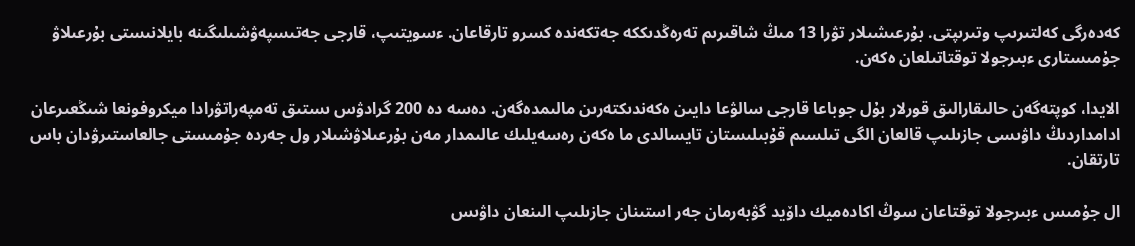كەدەرگى كەلتىرىپ وتىرىپتى. بۇرعىشىلار تۋرا 13 مىڭ شاقىرىم تەرەڭدىككە جەتكەندە كسرو تارقاعان. ءسويتىپ، قارجى جەتىسپەۋشىلىگىنە بايلانىستى بۇرعىلاۋ جۇمىستارى ءبىرجولا توقتاتىلعان ەكەن.

الايدا، كوپتەگەن حالىقارالىق قورلار بۇل جوباعا قارجى سالۋعا دايىن ەكەندىكتەرىن مالىمدەگەن. دەسە دە 200 گرادۋس ىستىق تەمپەراتۋرادا ميكروفونعا شىڭعىرعان ادامداردىڭ داۋىسى جازىلىپ قالعان الگى تىلسىم قۇبىلىستان تايسالدى ما ەكەن رەسەيلىك عالىمدار مەن بۇرعىلاۋشىلار ول جەردە جۇمىستى جالعاستىرۋدان باس تارتقان.

ال جۇمىس ءبىرجولا توقتاعان سوڭ اكادەميك داۆيد گۋبەرمان جەر استىنان جازىلىپ الىنعان داۋىس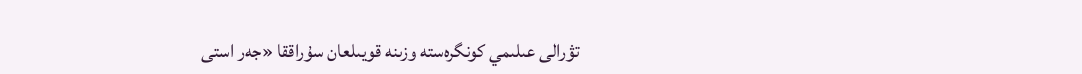تۋرالى عىلىمي كونگرەستە وزىنە قويىلعان سۇراققا «جەر استى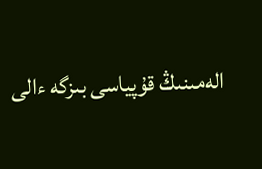الەمىنىڭ قۇپياسى بىزگە ءالى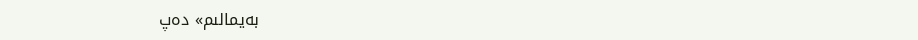بەيمالىم» دەپ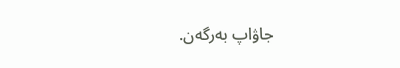جاۋاپ بەرگەن.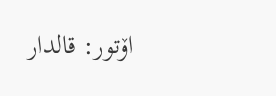اۆتور: قالدار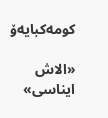كومەكبايەۆ

«الاش ايناسى»